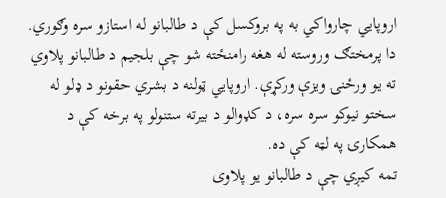اروپايي چارواکي به په بروکسل کې د طالبانو له استازو سره وګوري. دا پرمختګ وروسته له هغه رامنځته شو چې بلجیم د طالبانو پلاوي ته یو ورځنۍ ویزې ورکړې. اروپايي ټولنه د بشري حقونو د ډلو له سختو نیوکو سره سره، د کډوالو د بیرته ستنولو په برخه کې د همکارۍ په لټه کې ده.
تمه کیږي چې د طالبانو یو پلاوی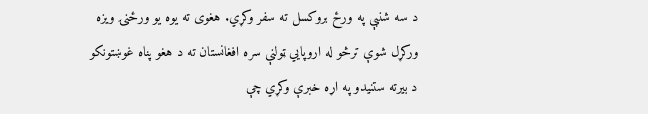د سه شنبې په ورځ بروکسل ته سفر وکړي. هغوی ته یوه یو ورځنۍ ویزه ورکړل شوې ترڅو له اروپايي ټولنې سره افغانستان ته د هغو پناه غوښتونکو د بیرته ستنیدو په اړه خبرې وکړي چې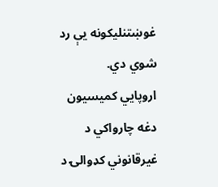غوښتنلیکونه یې رد شوي دي.
اروپايي کمیسیون دغه چارواکي د غیرقانوني کډوالۍ د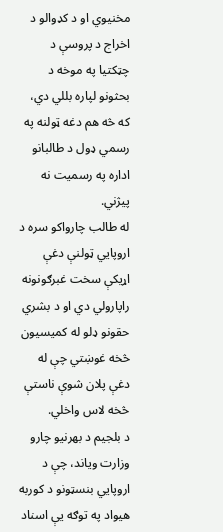مخنیوي او د کډوالو د اخراج د پروسې د چټکتیا په موخه د بحثونو لپاره بللي دي، که څه هم دغه ټولنه په رسمي ډول د طالبانو اداره په رسمیت نه پیژني.
له طالب چارواکو سره د اروپايي ټولنې دغې اړیکې سخت غبرګونونه راپارولي دي او د بشري حقونو ډلو له کمیسیون څخه غوښتي چې له دغې پلان شوې ناستې څخه لاس واخلي.
د بلجیم د بهرنیو چارو وزارت ویاند، چې د اروپايي بنسټونو د کوربه هیواد په توګه یې اسناد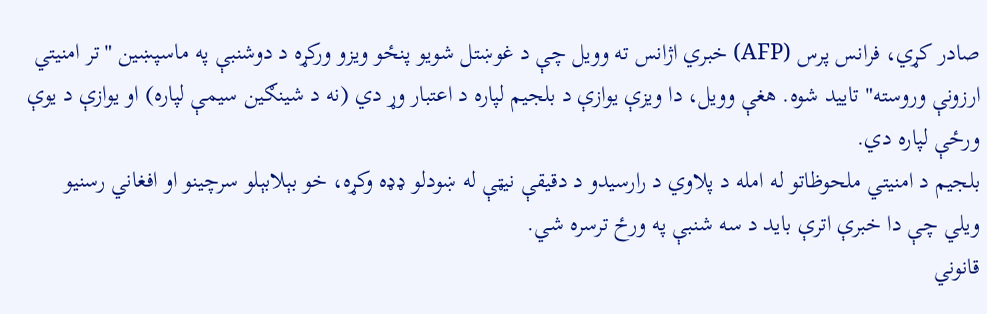صادر کړي، فرانس پرس (AFP) خبري اژانس ته وویل چې د غوښتل شویو پنځو ویزو ورکړه د دوشنبې په ماسپښین "تر امنیتي ارزونې وروسته" تایید شوه. هغې وویل، دا ویزې یوازې د بلجیم لپاره د اعتبار وړ دي (نه د شینګین سیمې لپاره) او یوازې د یوې ورځې لپاره دي.
بلجیم د امنیتي ملحوظاتو له امله د پلاوي د رارسیدو د دقیقې نیټې له ښودلو ډډه وکړه، خو بېلابېلو سرچینو او افغاني رسنیو ویلي چې دا خبرې اترې باید د سه شنبې په ورځ ترسره شي.
قانوني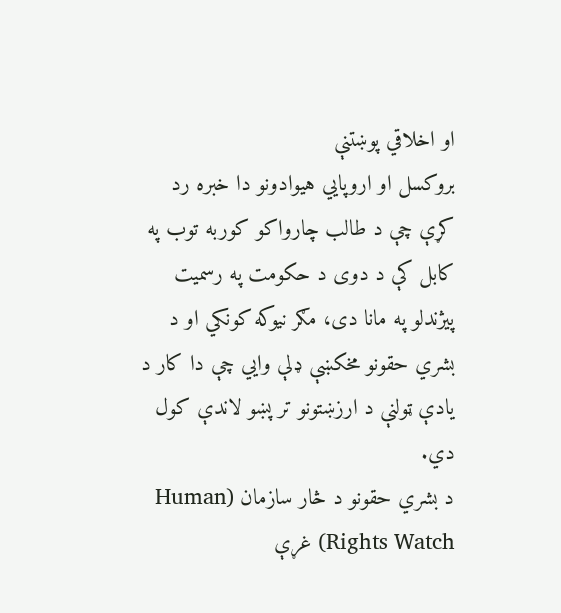او اخلاقي پوښتنې
بروکسل او اروپايي هیوادونو دا خبره رد کړې چې د طالب چارواکو کوربه توب په کابل کې د دوی د حکومت په رسمیت پیژندلو په مانا دی، مګر نیوکه کونکي او د بشري حقونو مخکښې ډلې وايي چې دا کار د یادې ټولنې د ارزښتونو تر پښو لاندې کول دي.
د بشري حقونو د څار سازمان (Human Rights Watch) غړې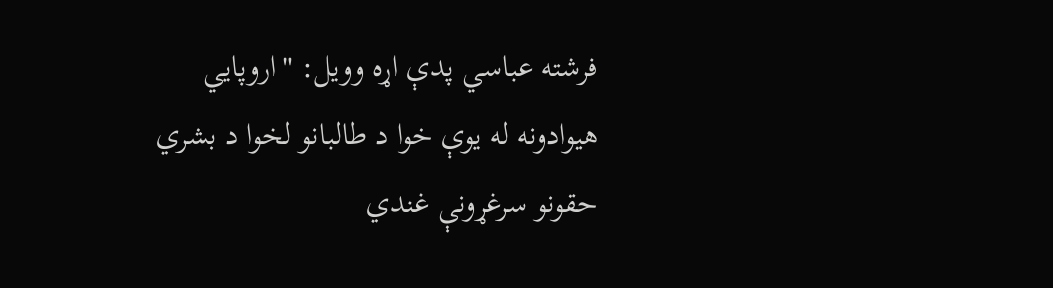فرشته عباسي پدې اړه وویل: "اروپايي هیوادونه له یوې خوا د طالبانو لخوا د بشري حقونو سرغړونې غندي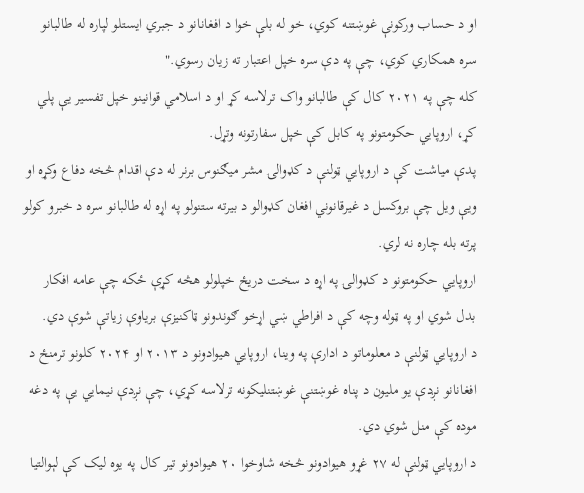او د حساب ورکونې غوښتنه کوي، خو له بلې خوا د افغانانو د جبري ایستلو لپاره له طالبانو سره همکاري کوي، چې په دې سره خپل اعتبار ته زیان رسوي."
کله چې په ۲۰۲۱ کال کې طالبانو واک ترلاسه کړ او د اسلامي قوانینو خپل تفسیر یې پلي کړ، اروپايي حکومتونو په کابل کې خپل سفارتونه وتړل.
پدې میاشت کې د اروپايي ټولنې د کډوالۍ مشر میګنوس برنر له دې اقدام څخه دفاع وکړه او ویې ویل چې بروکسل د غیرقانوني افغان کډوالو د بیرته ستنولو په اړه له طالبانو سره د خبرو کولو پرته بله چاره نه لري.
اروپايي حکومتونو د کډوالۍ په اړه د سخت دریځ خپلولو هڅه کړې ځکه چې عامه افکار بدل شوي او په ټوله وچه کې د افراطي ښي اړخو ګوندونو ټاکنیزې بریاوې زیاتې شوې دي.
د اروپايي ټولنې د معلوماتو د ادارې په وینا، اروپايي هیوادونو د ۲۰۱۳ او ۲۰۲۴ کلونو ترمنځ د افغانانو نږدې یو ملیون د پناه غوښتنې غوښتنلیکونه ترلاسه کړي، چې نږدې نیمایي یې په دغه موده کې منل شوي دي.
د اروپايي ټولنې له ۲۷ غړو هیوادونو څخه شاوخوا ۲۰ هیوادونو تیر کال په یوه لیک کې لېوالتیا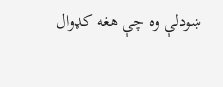ښودلې وه چې هغه کډوال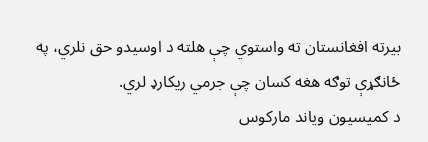بیرته افغانستان ته واستوي چې هلته د اوسیدو حق نلري، په ځانګړې توګه هغه کسان چې جرمي ریکارډ لري.
د کمیسیون ویاند مارکوس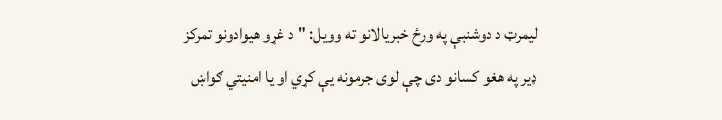لیمرټ د دوشنبې په ورځ خبریالانو ته وویل: "د غړو هیوادونو تمرکز ډیر په هغو کسانو دی چې لوی جرمونه یې کړي او یا امنیتي ګواښ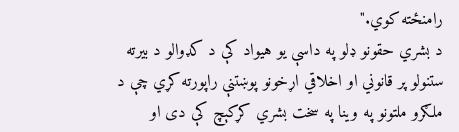رامنځته کوي."
د بشري حقونو ډلو په داسې یو هیواد کې د کډوالو د بیرته ستنولو پر قانوني او اخلاقي اړخونو پوښتنې راپورته کړي چې د ملګرو ملتونو په وینا په سخت بشري کړکېچ کې دی او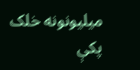میلیونونه خلک پکې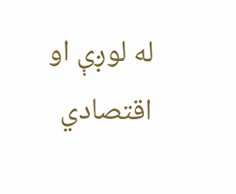له لوږې او اقتصادي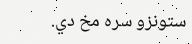ستونزو سره مخ دي.